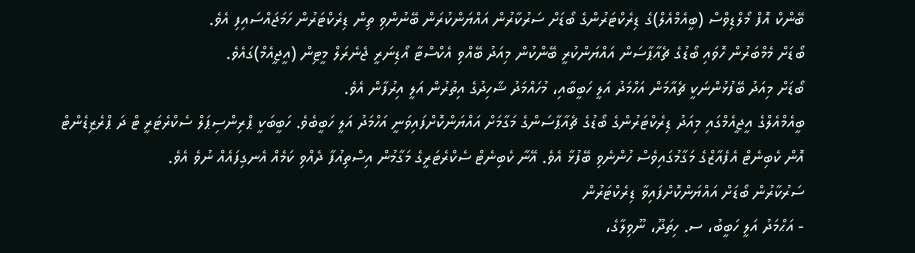ބޭންކް އޮފް މޯލްޑިވްސް (ބީއެމްއެލް)ގެ ޑިރެކްޓަރުންގެ ބޯޑަށް ސަރުކާރުން އައްޔަންކުރަން ބޭނުންވި ތިން ޑިރެކްޓަރުން ހަމަޖައްސައިފި އެވެ.
ބޯޑަށް މެމްބަރުން ހޮވައި ބޯޑުގެ ޗެއާޕާސަން އައްޔަންކުރީ ބޭންކުން މިއަދު ބޭއްވި އެކްސްޓާ އޯޑިނަރީ ޖެނެރަލް މީޓިން (އީޖީއެމް)ގައެވެ.
ބޯޑަށް މިއަދު ބޭފުޅުންނަކީ ޗެއާމަން އަހްމަދު އަލީ ހަބީބާއި، މުހައްމަދު ޝާހިދުގެ އިތުރުން އަލީ އިރުފާން އެވެ.
ބީއެމްއެލްގެ އީޖީއެމްގައި މިއަދު ޑިރެކްޓަރުންގެ ބޯޑުގެ ޗެއާޕާސަންގެ މަގާމަށް އައްޔަންކޮށްފައިވަނީ އަހްމަދު އަލީ ހަބީބެވެ. ހަބީބަކީ ޕްރިންސިޕަލް ސެކްރެޓަރީ ޓް ދަ ޕްރެޒިޑެންޓް އޮން ކެބިނެޓް އެފެއާޒްގެ މަގާމުގައިވެސް ހުންނެވި ބޭފުޅާ އެވެ. އޭނާ ކެބިނެޓް ސެކްރެޓަރީގެ މަގާމުން އިސްތިއުފާ ދެއްވި ކަމެއް އެނގިފައެއް ނުވެ އެވެ.
ސަރުކާރުން ބޯޑަށް އައްޔަންކޮށްފައިވާ ޑިރެކްޓަރުން
- އަޙްމަދު އަލީ ހަބީބު، ސ. ހިތަދޫ، ނޫވިލާގެ،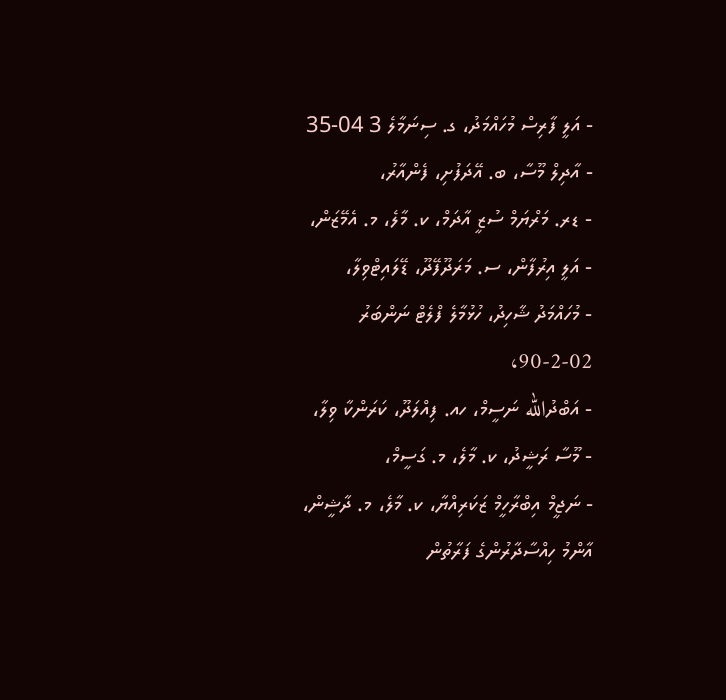- އަލީ ފާރިސް މުހައްމަދު، ގ. ސިނަމާލެ 3 04-35
- އާދިލް މޫސާ، ބ. އޭދަފުށި، ފެންއާރު،
- ޑރ. މަރްޔަމް ސުޒީ އާދަމް، ކ. މާލެ، މ. އެމޭޒަން،
- އަލީ އިރުފާން، ސ. މަރަދޫފޭދޫ، ޑޭލައިޓްވިލާ،
- މުހައްމަދު ޝާހިދު، ހުޅުމާލެ ފްލެޓް ނަންބަރު 02-2-90،
- އަބްދުالله ނަސީމް، ހއ. ފިއްލަދޫ، ކަރަންކާ ވިލާ،
- މޫސާ ރަޝީދު، ކ. މާލެ، މ. ގަސީމް،
- ނަޖީމް އިބްރާހީމް ޒަކަރިއްޔާ، ކ. މާލެ، މ. ދާޝީން،
އާންމު ހިއްސާދާރުންގެ ފަރާތުން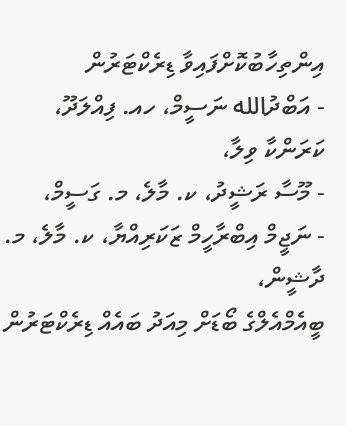އިންތިހާބުކޮށްފައިވާ ޑިރެކްޓަރުން
- އަބްދުالله ނަސީމް، ހއ. ފިއްލަދޫ، ކަރަންކާ ވިލާ،
- މޫސާ ރަޝީދު، ކ. މާލެ، މ. ގަސީމް،
- ނަޖީމް އިބްރާހީމް ޒަކަރިއްޔާ، ކ. މާލެ، މ. ދާޝީން،
ބީއެމްއެލްގެ ބޯޑަށް މިއަދު ބައެއް ޑިރެކްޓަރުން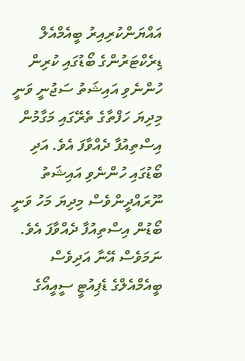އައްޔަންކުރިއިރު ބީއެމްއެލް ޑިރެކްޓަރުންގެ ބޯޑުގައި ކުރިން ހުންނެވި އައިޝަތު ސަޖުނީ ވަނީ މިދިޔަ ހަފްތާގެ ތެރޭގައި މަގާމުން އިސްތިއުފާ ދެއްވާފަ އެވެ. އަދި ބޯޑުގައި ހުންނެވި އައިޝަތު ނޫރައްދީންވެސް މިދިޔަ މަހު ވަނީ ބޯޑުން އިސްތިއުފާ ދެއްވާފަ އެވެ. ނަމަވެސް އޭނާ އަދިވެސް ބީއެމްއެލްގެ ޑެޕިއުޓީ ސީއީއޯގެ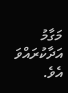މަގާމު އަދާކުރައްވަ އެވެ.